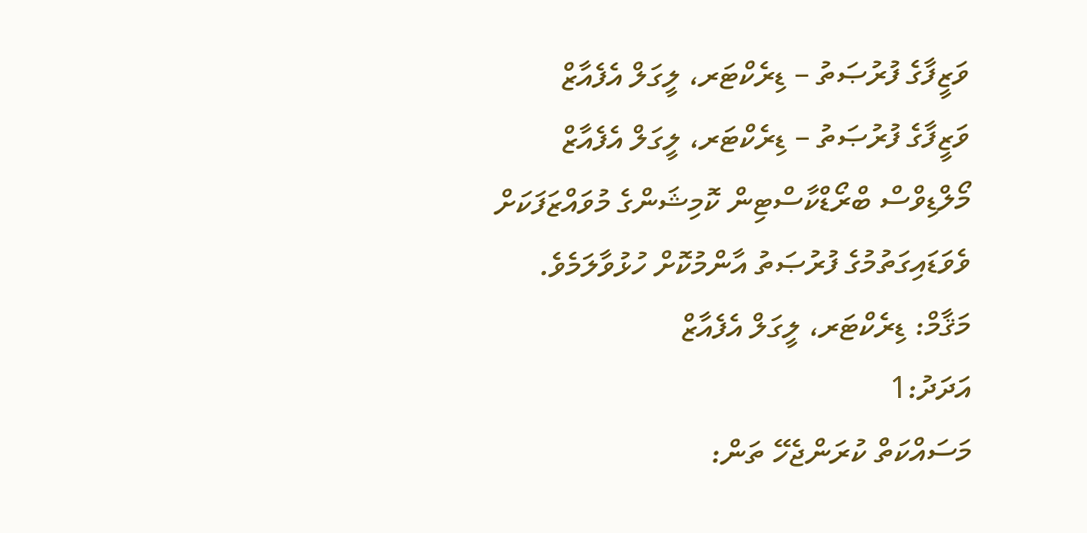ވަޒީފާގެ ފުރުޞަތު – ޑިރެކްޓަރ، ލީގަލް އެފެއާޒް
ވަޒީފާގެ ފުރުޞަތު – ޑިރެކްޓަރ، ލީގަލް އެފެއާޒް
މޯލްޑިވްސް ބްރޯޑްކާސްޓިން ކޮމިޝަންގެ މުވައްޒަފަކަށް ވެވަޑައިގަތުމުގެ ފުރުޞަތު އާންމުކޮށް ހުޅުވާލަމެވެ.
މަޤާމް: ޑިރެކްޓަރ، ލީގަލް އެފެއާޒް
އަދަދު:1
މަސައްކަތް ކުރަންޖެހޭ ތަން: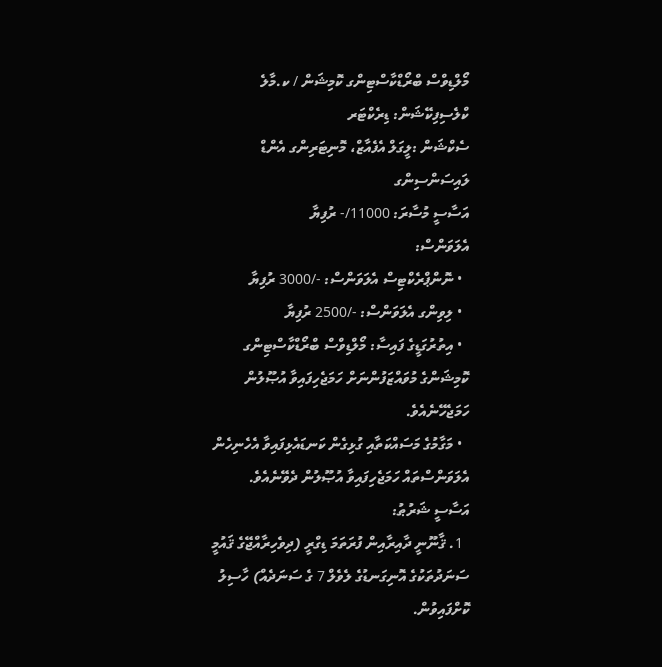މޯލްޑިވްސް ބްރޯޑްކާސްޓިންގ ކޮމިޝަން / ކ.މާލެ
ކްލެސިފިކޭޝަން: ޑިރެކްޓަރ
ސެކްޝަން :ލީގަލް އެފެއާޒް، މޮނިޓަރިންގ އެންޑް ލައިސަންސިންގ
އަސާސީ މުސާރަ: 11000/- ރުފިޔާ
އެލަވަންސް:
  • ނޮންޕްރެކްޓިސް އެލަވަންސް: -/3000 ރުފިޔާ
  • ލިވިންގ އެލަވަންސް: -/2500 ރުފިޔާ
  • އިތުރުގަޑީގެ ފައިސާ: މޯލްޑިވްސް ބްރޯޑްކާސްޓިންގ ކޮމިޝަންގެ މުވައްޒަފުންނަށް ހަމަޖެހިފައިވާ އުޞޫލުން ހަމަޖެހޭނެއެވެ.
  • މަގާމުގެ މަސައްކަތާއި ގުޅިގެން ކަނޑައެޅިފައިވާ އެހެނިހެން އެލަވަންސްތައް ހަމަޖެހިފައިވާ އުޞޫލުން ދެވޭނެއެވެ.
އަސާސީ ޝަރުޠު:
  1. ޤާނޫނީ ދާއިރާއިން ފުރަތަމަ ޑިގްރީ (ދިވެހިރާއްޖޭގެ ޤައުމީ ސަނަދުތަކުގެ އޮނިގަނޑުގެ ލެވެލް 7 ގެ ސަނަދެއް) ހާސިލު ކޮށްފައިވުން.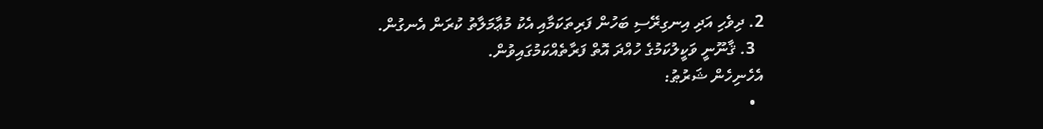2. ދިވެހި އަދި އިނގިރޭސި ބަހުން ފަރިތަކަމާއި އެކު މުޢާމަލާތު ކުރަން އެނގުން.
  3. ޤާނޫނީ ވަކީލުކަމުގެ ހުއްދަ އޮތް ފަރާތެއްކަމުގައިވުން.
އެހެނިހެން ޝަރުޠު:
  •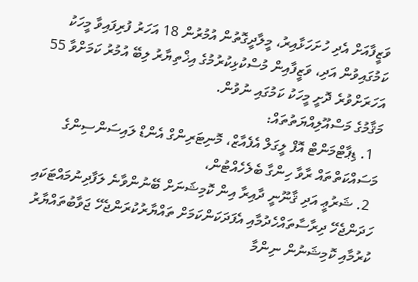ވަޒީފާއަށް އެދި ހުށަހަޅާއިރު، މީލާދީގޮތުން އުމުރުން 18 އަހަރު ފުރިފައިވާ މީހަކު ކަމުގައިވުން އަދި، ވަޒީފާއިން މުސްކުޅިކުރުމުގެ އިޚްތިޔާރު ލިބޭ އުމުރު ކަމަށްވާ 55 އަހަރަށްވުރެ ދޮށީ މީހަކު ކަމުގައި ނުވުން.
މަޤާމުގެ މަސްއޫލިއްޔަތުތައް:
  1. ޑިޕާޓްމަންޓް އޮފް ލީގަލް އެފެއާޒް، މޮނިޓަރިންގް އެންޑް ލައިސަންސިންގެ މަސައްކަތްތައް ރާވާ ހިންގާ ބެލެހެއްޓުން،
  2. ޝަރުޢީ އަދި ޤާނޫނީ ދާއިރާ އިން ކޮމިޝަނަށް ބޭނުންވާނެ ލަފާދިނުމައްޓަކައި ހަދަންޖެހޭ ދިރާސާތައްހެދުމާއި އެފަދަކަންކަމަށް ތައްޔާރުކުރަންޖެހޭ ޖަވާބުތައްޔާރު ކުރުމާއި ކޮމިޝަނުން ނިންމާ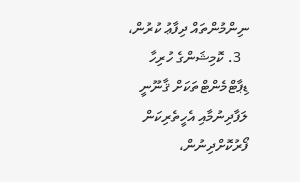ނިންމުންތައް ދިފާޢު ކުރުން،
  3. ކޮމިޝަންގެ ހުރިހާ ޑިޕާޓްމެންޓްތަކަށް ޤާނޫނީ ލަފާދިނުމާއި އެހީތެރިކަން ފޯރުކޮށްދިނުން،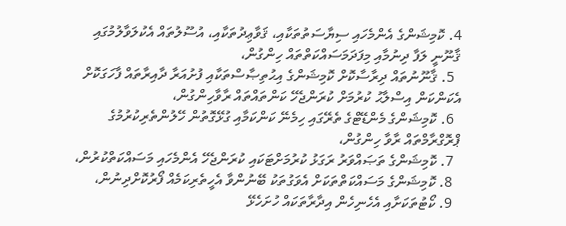4. ކޮމިޝަންގެ އެންމެހައި ސިޔާސަތުތަކާއި، ޤަވާޢިދުތަކާއި، އުސޫލުތައް އެކުލަވާލުމުގައި ޤާނޫނީ ލަފާ ދިނުމާއި މިފަދަމަސައްކަތްތައް ހިންގުން،
  5. ޤާނޫނުތައް ދިރާސާކޮށް ކޮމިޝަންގެ އިޙުތިޞާސްތަކާއި ފުށުއަރާ ދާއިރާތައް ފާހަގަކޮށް އެކަންކަން އިސްލާޙު ކުރުމަށް ކުރަންޖެހޭ ކަންތައްތައް ރާވާހިންގުން،
  6. ކޮމިޝަންގެ މެންޑޭޓްގެ ތެރޭގައި ހިމެނޭ ކަންކަމާއި ގުޅޭގޮތުން ހޭލުންތެރިކުރުމުގެ ޕްރޮގްރާމްތައް ރާވާ ހިންގުން،
  7. ކޮމިޝަންގެ ތަޞައްވަރު ރަގަޅު ކުރުމަށްޓަކައި ކުރަންޖެހޭ އެންމެހައި މަސައްކަތްކުރުން،
  8. ކޮމިޝަންގެ މަސައްކަތްތަކަށް އެވަގުތަކު ބޭނުންވާ އެހީތެރިކަމެއް ފޯރުކޮށްދިނުން،
  9. ކޯޓުތަކަށާއި އެހެނިހެން އިދާރާތަކައް ހުށަހެޅޭ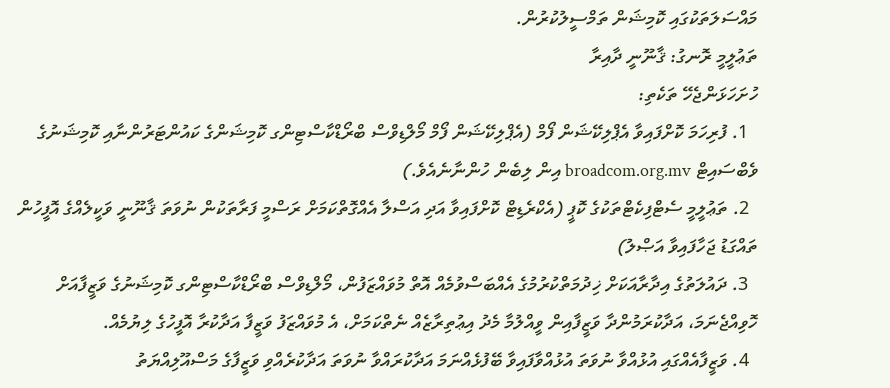މައްސަލަތަކުގައި ކޮމިޝަން ތަމްސީލުކުރުން.
ތަޢުލީމީ ރޮނގު: ޤާނޫނީ ދާއިރާ
ހުށަހަޅަންޖެހޭ ތަކެތި:
  1. ފުރިހަމަ ކޮށްފައިވާ އެޕްލިކޭޝަން ފޯމް (އެޕްލިކޭޝަން ފޯމް މޯލްޑިވްސް ބްރޯޑްކާސްޓިންގ ކޮމިޝަންގެ ކައުންޓަރުންނާއި ކޮމިޝަނުގެ ވެބްސައިޓް broadcom.org.mv އިން ލިބެން ހުންނާނެއެވެ.)
  2. ތަޢުލީމީ ސެޓްފިކެޓްތަކުގެ ކޮޕީ (އެކްރެޑިޓް ކޮށްފައިވާ އަދި އަސްލާ އެއްގޮތްކަމަށް ރަސްމީ ފަރާތަކުން ނުވަތަ ޤާނޫނީ ވަކީލެއްގެ އޮފީހުން ތައްގަޑު ޖަހާފައިވާ އަޞްލު)
  3. ދައުލަތުގެ އިދާރާއަކަށް ޚިދުމަތްކުރުމުގެ އެއްބަސްވުމެއް އޮތް މުވައްޒަފުން، މޯލްޑިވްސް ބްރޯޑްކާސްޓިންގ ކޮމިޝަނުގެ ވަޒީފާއަށް ހޮވިއްޖެނަމަ، އަދާކުރަމުންދާ ވަޒީފާއިން ވީއްލުމާ މެދު އިޢުތިރާޒެއް ނެތްކަމަށް، އެ މުވައްޒަފު ވަޒީފާ އަދާކުރާ އޮފީހުގެ ލިޔުމެއް.
  4. ވަޒީފާއެއްގައި އުޅުއްވާ ނުވަތަ އުޅުއްވާފައިވާ ބޭފުޅެއްނަމަ އަދާކުރައްވާ ނުވަތަ އަދާކުރެއްވި ވަޒީފާގެ މަސްއޫލިއްޔަތު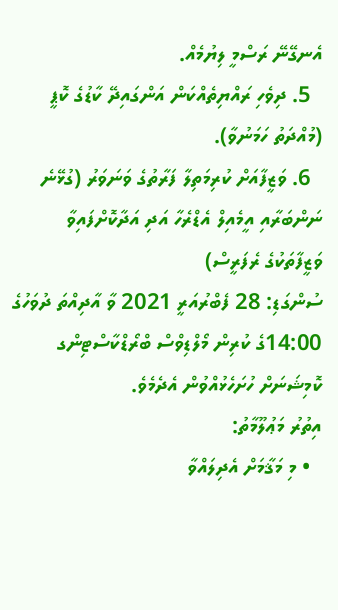އެނގޭނޭ ރަސްމީ ލިޔުމެއް.
  5. ދިވެހި ރައްޔިތެއްކަން އަންގައިދޭ ކާޑުގެ ކޮޕީ (މުއްދަތު ހަމަނުވާ).
  6. ވަޒީފާއަށް ކުރިމަތިލާ ފަރާތުގެ ވަނަވަރު (ގުޅޭނެ ނަންބަރާއި އީމެއިލް އެޑްރެހާ އަދި އަދާކޮށްފައިވާ ވަޒީފާތަކުގެ ރެފަރީސް)
ސުންގަޑި: 28 ފެބްރުއަރީ 2021 ވާ އާދިއްތަ ދުވަހުގެ 14:00ގެ ކުރިން މޯލްޑިވްސް ބްރޯޑްކާސްޓިންގ ކޮމިޝަނަށް ހުށަހެޅުއްވުން އެދެމެވެ.
އިތުރު މަޢުލޫމާތު:
  • މި މަޤާމަށް އެދިލައްވާ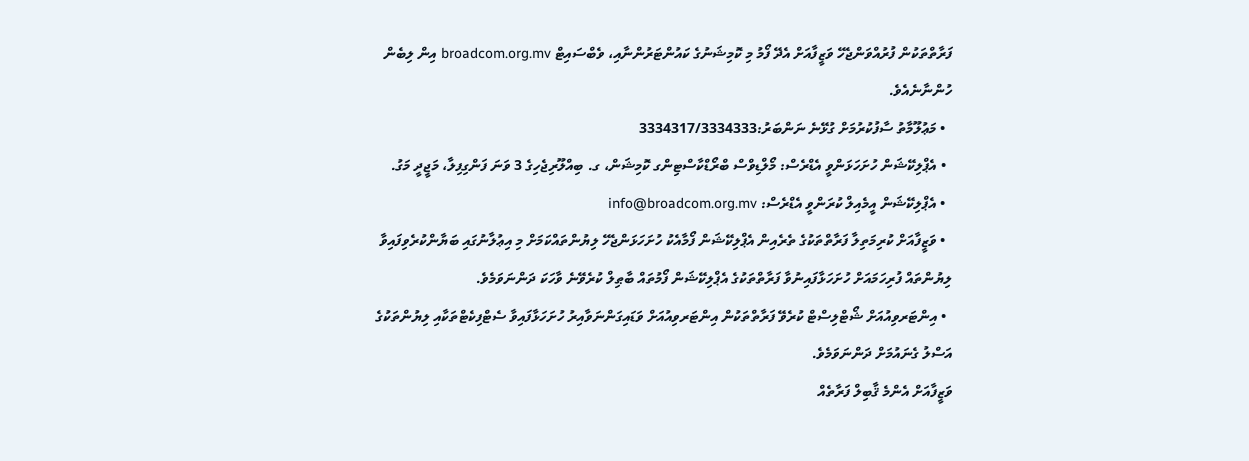ފަރާތްތަކުން ފުރުއްވަންޖެހޭ ވަޒީފާއަށް އެދޭ ފޯމު މި ކޮމިޝަނުގެ ކައުންޓަރުންނާއި، ވެބްސައިޓް broadcom.org.mv އިން ލިބެން ހުންނާނެއެވެ.
  • މަޢުލޫމާތު ސާފުކުރުމަށް ގުޅޭނެ ނަންބަރު:3334317/3334333
  • އެޕްލިކޭޝަން ހުށަހަޅަންވީ އެޑްރެސް: މޯލްޑިވްސް ބްރޯޑްކާސްޓިންގ ކޮމިޝަން، ގ. ބިއްލޫރިޖެހިގެ 3 ވަނަ ފަންގިފިލާ، މަޖީދީ މަގު.
  • އެޕްލިކޭޝަން އީމެއިލް ކުރަންވީ އެޑްރެސް: info@broadcom.org.mv
  • ވަޒީފާއަށް ކުރިމަތިލާ ފަރާތްތަކުގެ ތެރެއިން އެޕްލިކޭޝަން ފޯމާއެކު ހުށަހަޅަންޖެހޭ ލިޔުންތައްކަމަށް މި އިޢުލާނުގައި ބަޔާންކުރެވިފައިވާ ލިޔުންތައް ފުރިހަމައަށް ހުށަހަޅާފައިނުވާ ފަރާތްތަކުގެ އެޕްލިކޭޝަން ފޯމުތައް ބާޠިލް ކުރެވޭނެ ވާހަކަ ދަންނަވަމެވެ.
  • އިންޓަރވިއުއަށް ޝޯޓްލިސްޓް ކުރެވޭ ފަރާތްތަކުން އިންޓަރވިއުއަށް ވަޑައިގަންނަވާއިރު ހުށަހަޅާފައިވާ ސެޓްފިކެޓްތަކާއި ލިޔުންތަކުގެ އަސްލު ގެނައުމަށް ދަންނަވަމެވެ.
ވަޒީފާއަށް އެންމެ ޤާބިލް ފަރާތެއް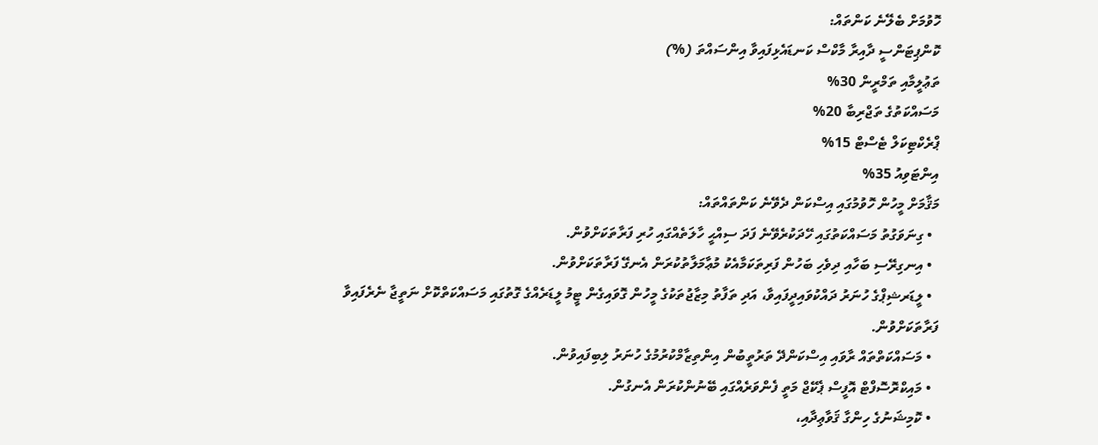ހޮވުމަށް ބެލޭނެ ކަންތައް:
ކޮންޕިޓަންސީ ދާއިރާ މާކްސް ކަނޑައެޅިފައިވާ އިންސައްތަ (%)
ތަޢުލީމާއި ތަމްރީން 30%
މަސައްކަތުގެ ތަޖްރިބާ 20%
ޕްރެކްޓިކަލް ޓެސްޓް 15%
އިންޓަވިއު 35%
މަޤާމަށް މީހުން ހޮވުމުގައި އިސްކަން ދެވޭނެ ކަންތައްތައް:
  • ގިނަވަގުތު މަސައްކަތުގައި ހޭދަކުރެވޭނެ ފަދަ ސިއްޙީ ހާލަތެއްގައި ހުރި ފަރާތަކަށްވުން.
  • އިނގިރޭސި ބަހާއި ދިވެހި ބަހުން ފަރިތަކަމާއެކު މުޢާމަލާތުކުރަން އެނގޭ ފަރާތަކަށްވުން.
  • ލީޑަރޝިޕްގެ ހުނަރު ދައްކުވައިދީފައިވާ، އަދި ތަފާތު މިޒާޖުތަކުގެ މީހުން ގޮވައިގެން ޓީމު ލީޑަރެއްގެ ގޮތުގައި މަސައްކަތްކޮށް ނަތީޖާ ނެރެފައިވާ ފަރާތަކަށްވުން.
  • މަސައްކަތްތައް ރާވައި އިސްކަންދޭ ތަރުތީބުން އިންތިޒާމްކުރުމުގެ ހުނަރު ލިބިފައިވުން.
  • މައިކްރޮސޮފްޓް އޮފީސް ޕެކޭޖް މަތީ ފެންވަރެއްގައި ބޭނުންކުރަން އެނގުން.
  • ކޮމިޝަނުގެ ހިންގާ ޤަވާޢިދާއި،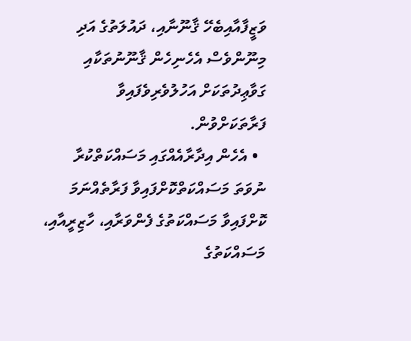ވަޒީފާއާއިބެހޭ ޤާނޫނާއި، ދައުލަތުގެ އަދި މިނޫންވެސް އެހެނިހެން ޤާނޫނުތަކާއި ގަވާޢިދުތަކަށް އަހުލުވެރިވެފައިވާ ފަރާތަކަށްވުން.
  • އެހެން އިދާރާއެއްގައި މަސައްކަތްކުރާ ނުވަތަ މަސައްކަތްކޮށްފައިވާ ފަރާތެއްނަމަ ކޮށްފައިވާ މަސައްކަތުގެ ފެންވަރާއި، ހާޒިރީއާއި، މަސައްކަތުގެ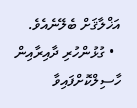އަޚްލާޤަށް ބެލޭނެއެވެ.
  • ގުޅުންހުރި ދާއިރާއިން ހާސިލްކޮށްފައިވާ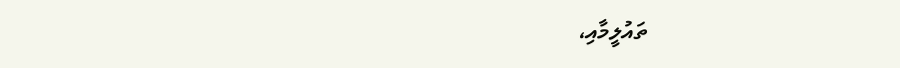ތައުލީމާއި،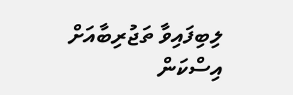ލިބިފައިވާ ތަޖުރިބާއަށް އިސްކަން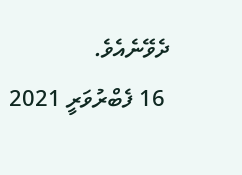ދެވޭނެއެވެ.
 16 ފެބްރުވަރީ 2021